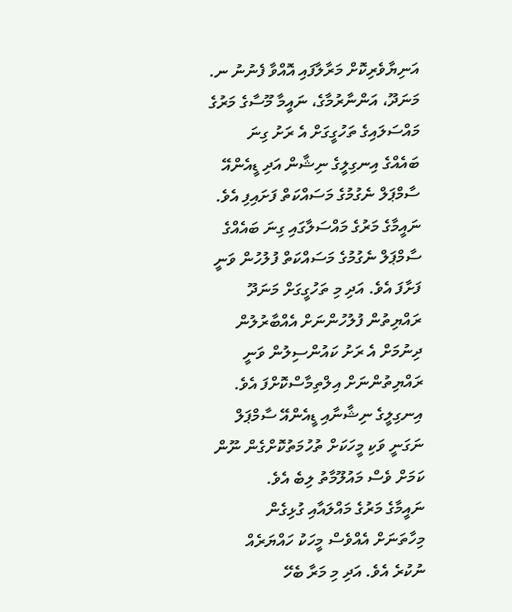އަނިޔާވެރިކޮށް މަރާލާފައި އޮއްވާ ފެނުނު ނ. މަނަދޫ، އަންނާރުމާގެ، ނައީމާ މޫސާގެ މަރުގެ މައްސަލައިގެ ތަހުގީގަށް އެ ރަށު ގިނަ ބައެއްގެ އިނގިލީގެ ނިޝާން އަދި ޑީއެންއޭ ސާމްޕަލް ނެގުމުގެ މަސައްކަތް ފަށައިފި އެވެ.
ނައީމާގެ މަރުގެ މައްސަލާގައި ގިނަ ބައެއްގެ ސާމްޕަލް ނެގުމުގެ މަސައްކަތް ފުލުހުން ވަނީ ފަށާފަ އެވެ. އަދި މި ތަހުގީގަށް މަނަދޫ ރައްޔިތުން ފުލުހުންނަށް އެއްބާރުލުން ދިނުމަށް އެ ރަށު ކައުންސިލުން ވަނީ ރައްޔިތުންނަށް އިލްތިމާސްކޮށްފަ އެވެ. އިނގިލީގެ ނިޝާނާއި ޑީއެންއޭ ސާމްޕަލް ނަގަނީ ވަކި މީހަކަށް ތުހުމަތުކޮށްގެން ނޫން ކަމަށް ވެސް މައުލޫމާތު ލިބެ އެވެ.
ނައީމާގެ މަރުގެ މައްލައާއި ގުޅިގެން މިހާތަނަށް އެއްވެސް މީހަކު ހައްޔަރެއް ނުކުރެ އެވެ. އަދި މި މަރާ ބެހޭ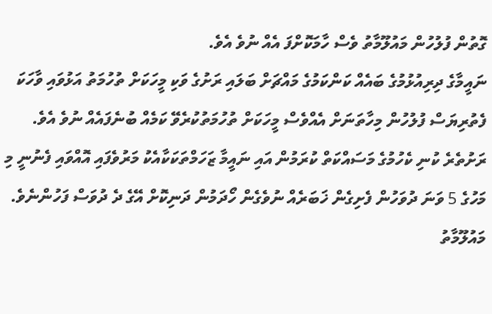ގޮތުން ފުލުހުން މައުލޫމާތު ވެސް ހާމަކޮށްފަ އެއް ނުވެ އެވެ.
ނައީމާގެ ދިރިއުޅުމުގެ ބައެއް ކަންކަމުގެ މައްޗަށް ބަލައި ރަށުގެ ވަކި މީހަކަށް ތުހުމަތު އަޅުވައި ވާހަކަ ފެތުރިޔަސް ފުލުހުން މިހާތަނަށް އެއްވެސް މީހަކަށް ތުހުމަތުކުރެވޭ ކަމެއް ބުނެފައެއް ނުވެ އެވެ.
ރަށުތެރެ ކުނި ކެހުމުގެ މަސައްކަތް ކުރަމުން އައި ނައީމާ ޒަހަމްތަކަކާއެކު މަރުވެފައި އޮއްވައި ފެނުނީ މި މަހުގެ 5 ވަނަ ދުވަހުން ފެށިގެން ޚަބަރެއް ނުވެގެން ހޯދަމުން ދަނިކޮށް އޭގެ ދެ ދުވަސް ފަހުންނެވެ.
މައުލޫމާތު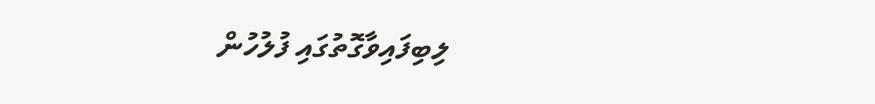ލިބިފައިވާގޮތުގައި ފުލުހުން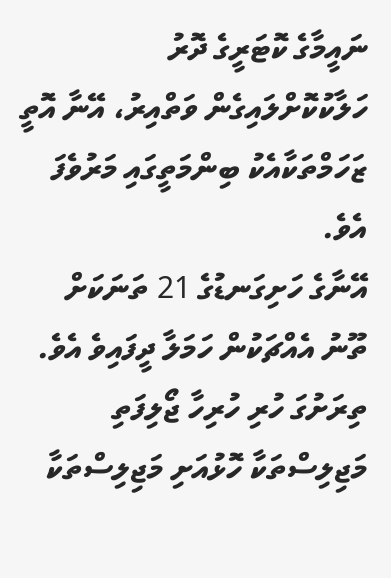ނައީމާގެ ކޮޓަރީގެ ދޮރު ހަލާކުކޮށްލައިގެން ވަތްއިރު، އޭނާ އޮތީ ޒަހަމްތަކާއެކު ބިންމަތީގައި މަރުވެފަ އެވެ.
އޭނާގެ ހަށިގަނޑުގެ 21 ތަނަކަށް ތޫނު އެއްޗަކުން ހަމަލާ ދީފައިވެ އެވެ.
ތިރަށުގަ ހުރި ހުރިހާ ޖޯލިފަތި މަޖިލިސްތަކާ ހޮޅުއަށި މަޖިލިސްތަކާ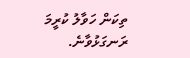ތިކަން ހަވާލު ކުރީމަ ރަނގަޅުވާނެ.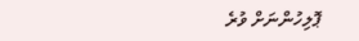ޕޮލިހުންނަށް ވުރެ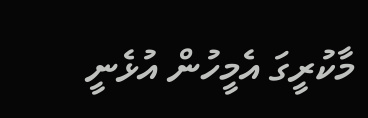މާކުރީގަ އެމީހުން އުޅެނީ